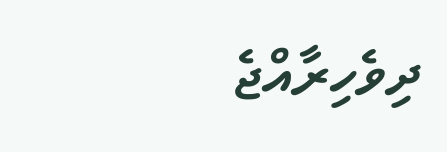ދިވެހިރާއްޖެ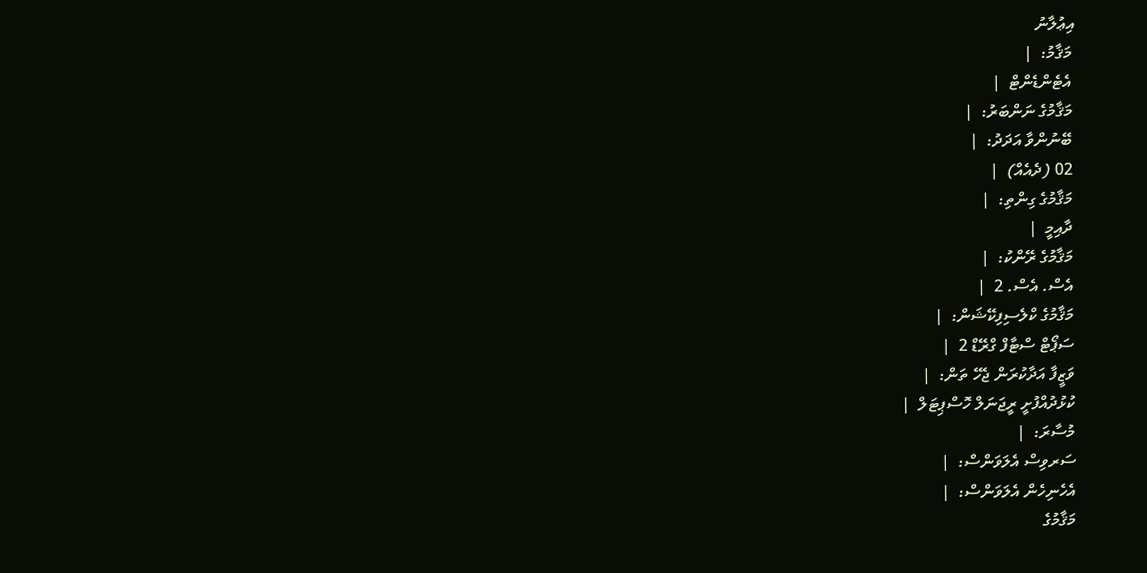އިޢުލާނު
 މަޤާމު:  |
 އެޓެންޑެންޓް  |
 މަޤާމުގެ ނަންބަރު:  |
 ބޭނުންވާ އަދަދު:  |
 02 (ދެއެއް)  |
 މަޤާމުގެ ގިންތި:  |
 ދާއިމީ  |
 މަޤާމުގެ ރޭންކު:  |
 އެސް. އެސް. 2  |
 މަޤާމުގެ ކްލެސިފިކޭޝަން:  |
 ސަޕޯޓް ސްޓާފް ގްރޭޑް 2  |
 ވަޒީފާ އަދާކުރަން ޖެހޭ ތަން:  |
 ކުޅުދުއްފުށީ ރީޖަނަލް ހޮސްޕިޓަލް  |
 މުސާރަ:  |
 ސަރވިސް އެލަވަންސް:  |
 އެހެނިހެން އެލަވަންސް:  |
 މަޤާމުގެ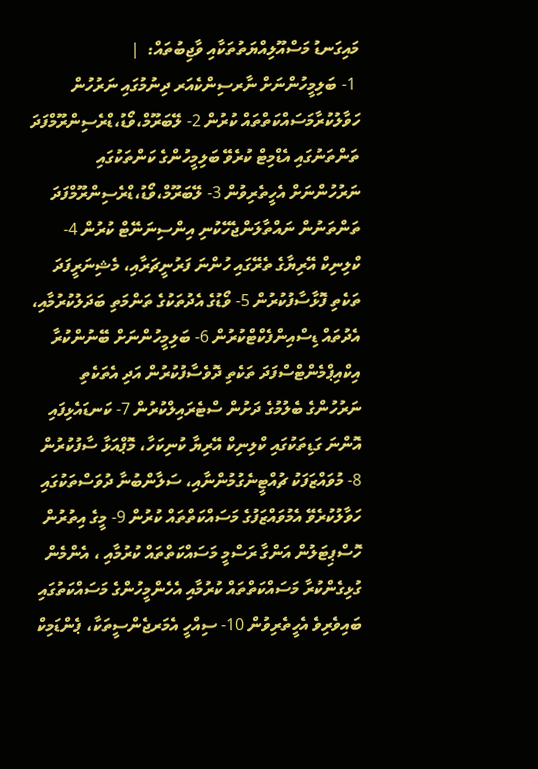މައިގަނޑު މަސްއޫލިއްޔަތުތަކާއި ވާޖިބުތައް:  |
 1- ބަލިމީހުންނަށް ނާރސިންކެއަރ ދިނުމުގައި ނަރުހުން ހަވާލުކުރާމަސައްކަތްތައް ކުރުން 2- ލޭބަރޫމް،ވޯޑު،ޑްރެސިންރޫމްފަދަ ތަންތަނުގައި އެޑްމިޓް ކުރެވޭ ބަލިމީހުންގެ ކަންތަކުގައި ނަރުހުންނަށް އެހީތެރިވުން 3- ލޭބަރޫމް،ވޯޑު،ޑްރެސިންރޫމްފަދަ ތަންތަނުން ނައްތާލަންޖެހޭކުނި އިންސިނަނޭޓް ކުރުން 4- ކްލިނިކް އޭރިޔާގެ ތެރޭގައި ހުންނަ ފަރުނީޗަރާއި، މެޝިނަރީފަދަ ތަކެތި ފޮޅާސާފުކުރުން 5- ވޯޑުގެ އެދުތަކުގެ ތަންމަތި ބަދަލުކުރުމާއި، އެދުތައް ޑިސްއިންފެކްޓްކުރުން 6- ބަލިމީހުންނަށް ބޭނުންކުރާ އިކްއިޕްމެންޓްސްފަދަ ތަކެތި ދޮވެސާފުކުރުން އަދި އެތަކެތި ނަރުހުންގެ ބެލުމުގެ ދަށުން ސްޓެރައިލްކުރުން 7- ކަނޑައެޅިފައި އޮންނަ ގަޑިތަކުގައި ކްލިނިކް އޭރިޔާ ކުނިކަހާ، މޮޕްއަޅާ ސާފުކުރުން 8- މުވައްޒަފަކު ޗުއްޓީނެގުމުންނާއި، ސަލާންބުނާ ދުވަސްތަކުގައި ހަވާލުކުރެވޭ އެމުވައްޒަފުގެ މަސައްކަތްތައް ކުރުން 9- މީގެ އިތުރުން ހޮސްޕިޓަލުން އަންގާ ރަސްމީ މަސައްކަތްތައް ކުރުމާއި ، އެންމެން ގުޅިގެންކުރާ މަސައްކަތްތައް ކުރުމާއި އެހެންމީހުންގެ މަސައްކަތުގައި ބައިވެރިވެ އެހީތެރިވުން 10- ސިއްހީ އެމަރޖެންސީތަކާ، ޕެންޑަމިކް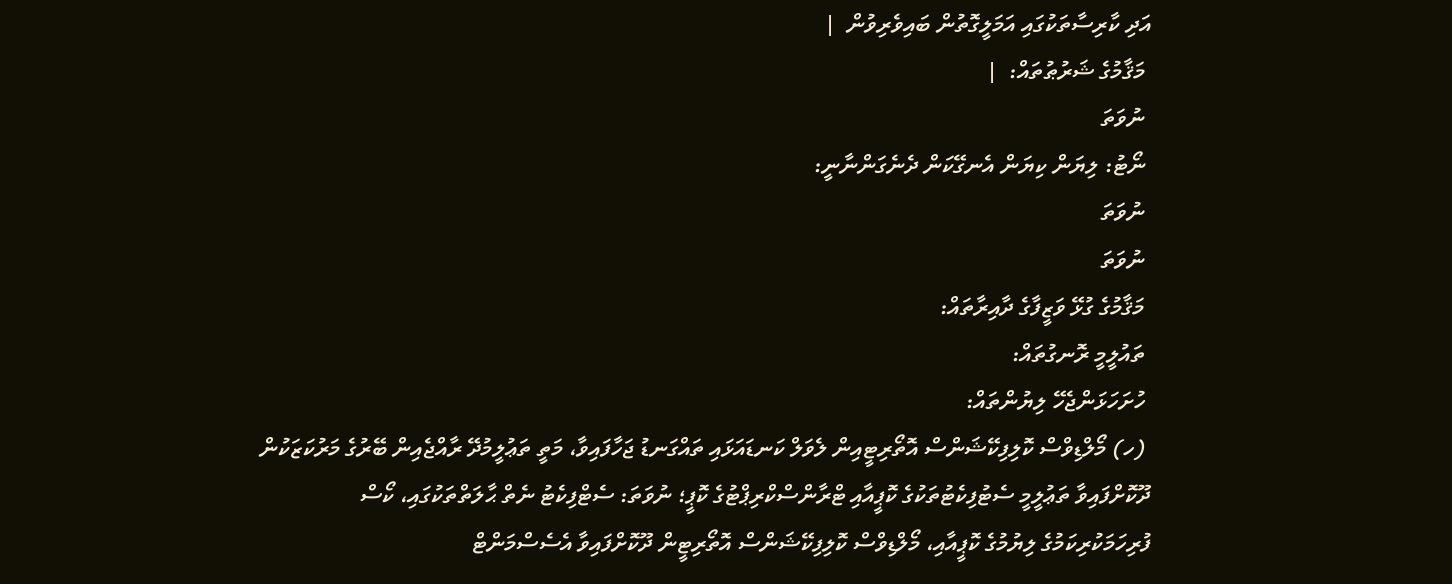އަދި ކާރިސާތަކުގައި އަމަލީގޮތުން ބައިވެރިވުން  |
 މަޤާމުގެ ޝަރުޠުތައް:  |
 ނުވަތަ
 ނޯޓު: ލިޔަން ކިޔަން އެނގޭކަން ދެނެގަންނާނީ:
 ނުވަތަ
 ނުވަތަ
 މަޤާމުގެ ގުޅޭ ވަޒީފާގެ ދާއިރާތައް:
 ތައުލީމީ ރޮނގުތައް:
 ހުށަހަޅަންޖެހޭ ލިޔުންތައް:
 (ހ) މޯލްޑިވްސް ކޮލިފިކޭޝަންސް އޮތޯރިޓީއިން ލެވަލް ކަނޑައަޅައި ތައްގަނޑު ޖަހާފައިވާ، މަތީ ތަޢުލީމުދޭ ރާއްޖެއިން ބޭރުގެ މަރުކަޒަކުން ދޫކޮށްފައިވާ ތަޢުލީމީ ސެޓުފިކެޓުތަކުގެ ކޮޕީއާއި ޓްރާންސްކްރިޕްޓުގެ ކޮޕީ؛ ނުވަތަ: ސެޓްފިކެޓު ނެތް ޙާލަތްތަކުގައި، ކޯސް ފުރިހަމަކުރިކަމުގެ ލިޔުމުގެ ކޮޕީއާއި، މޯލްޑިވްސް ކޮލިފިކޭޝަންސް އޮތޯރިޓީން ދޫކޮށްފައިވާ އެސެސްމަންޓް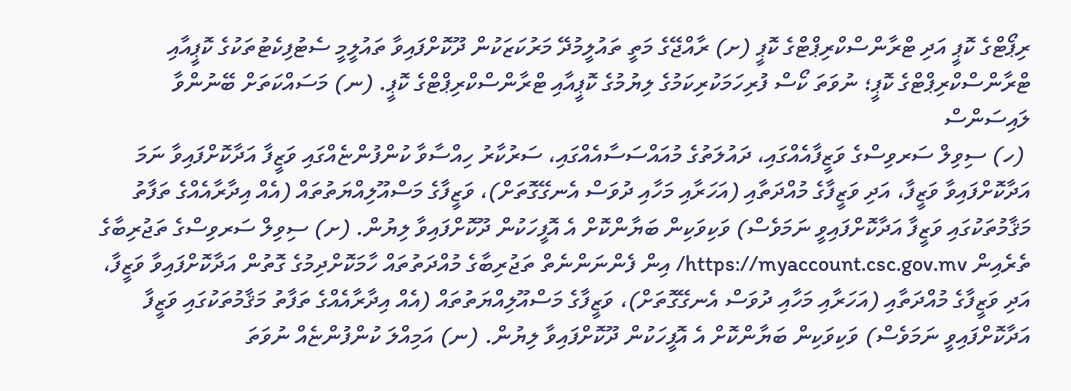ރިޕޯޓްގެ ކޮޕީ އަދި ޓްރާންސްކްރިޕްޓްގެ ކޮޕީ (ށ) ރާއްޖޭގެ މަތީ ތައުލީމުދޭ މަރުކަޒަކުން ދޫކޮށްފައިވާ ތައުލީމީ ސެޓުފިކެޓުތަކުގެ ކޮޕީއާއި ޓްރާންސްކްރިޕްޓްގެ ކޮޕީ؛ ނުވަތަ ކޯސް ފުރިހަމަކުރިކަމުގެ ލިޔުމުގެ ކޮޕީއާއި ޓްރާންސްކްރިޕްޓްގެ ކޮޕީ. (ނ) މަސައްކަތަށް ބޭނުންވާ ލައިސަންސް
 (ހ) ސިވިލް ސަރވިސްގެ ވަޒީފާއެއްގައި، ދައުލަތުގެ މުއައްސަސާއެއްގައި، ސަރުކާރު ހިއްސާވާ ކުންފުންޏެއްގައި ވަޒީފާ އަދާކޮށްފައިވާ ނަމަ އަދާކޮށްފައިވާ ވަޒީފާ، އަދި ވަޒީފާގެ މުއްދަތާއި (އަހަރާއި މަހާއި ދުވަސް އެނގޭގޮތަށް)، ވަޒީފާގެ މަސްއޫލިއްޔަތުތައް (އެއް އިދާރާއެއްގެ ތަފާތު މަޤާމުތަކުގައި ވަޒީފާ އަދާކޮށްފައިވީ ނަމަވެސް) ވަކިވަކިން ބަޔާންކޮށް އެ އޮފީހަކުން ދޫކޮށްފައިވާ ލިޔުން. (ށ) ސިވިލް ސަރވިސްގެ ތަޖުރިބާގެ ތެރެއިން https://myaccount.csc.gov.mv/ އިން ފެންނަންނެތް ތަޖުރިބާގެ މުއްދަތުތައް ހާމަކޮށްދިމުގެ ގޮތުން އަދާކޮށްފައިވާ ވަޒީފާ، އަދި ވަޒީފާގެ މުއްދަތާއި (އަހަރާއި މަހާއި ދުވަސް އެނގޭގޮތަށް)، ވަޒީފާގެ މަސްއޫލިއްޔަތުތައް (އެއް އިދާރާއެއްގެ ތަފާތު މަޤާމުތަކުގައި ވަޒީފާ އަދާކޮށްފައިވީ ނަމަވެސް) ވަކިވަކިން ބަޔާންކޮށް އެ އޮފީހަކުން ދޫކޮށްފައިވާ ލިޔުން. (ނ) އަމިއްލަ ކުންފުންޏެއް ނުވަތަ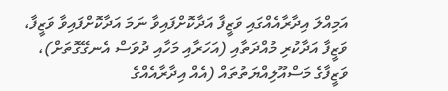އަމިއްލަ އިދާރާއެއްގައި ވަޒީފާ އަދާކޮށްފައިވާ ނަމަ އަދާކޮށްފައިވާ ވަޒީފާ، ވަޒީފާ އަދާކުރި މުއްދަތާއި (އަހަރާއި މަހާއި ދުވަސް އެނގޭގޮތަށް)، ވަޒީފާގެ މަސްއޫލިއްޔަތުތައް (އެއް އިދާރާއެއްގެ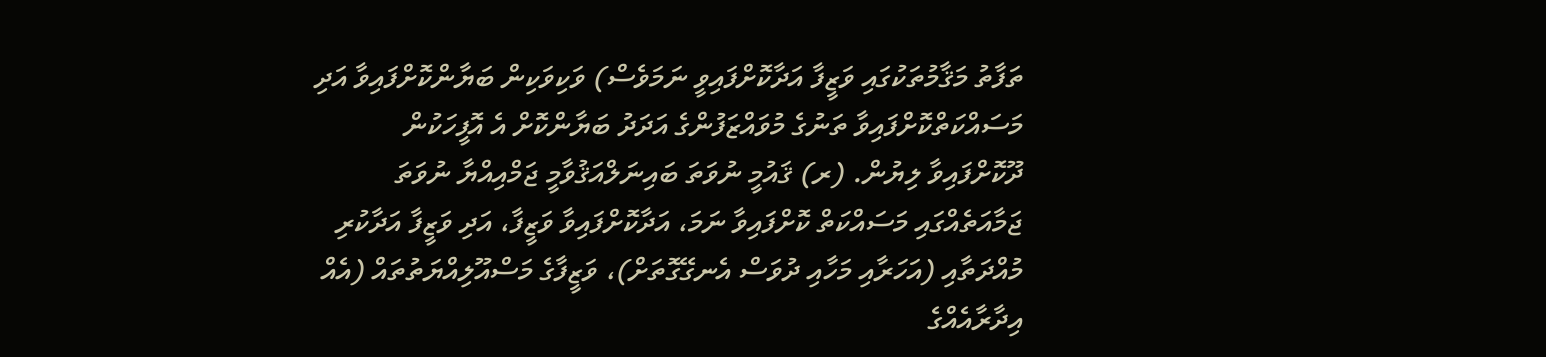ތަފާތު މަޤާމުތަކުގައި ވަޒީފާ އަދާކޮށްފައިވީ ނަމަވެސް) ވަކިވަކިން ބަޔާންކޮށްފައިވާ އަދި މަސައްކަތްކޮށްފައިވާ ތަނުގެ މުވައްޒަފުންގެ އަދަދު ބަޔާންކޮށް އެ އޮފީހަކުން ދޫކޮށްފައިވާ ލިޔުން. (ރ) ޤައުމީ ނުވަތަ ބައިނަލްއަޤުވާމީ ޖަމްއިއްޔާ ނުވަތަ ޖަމާއަތެއްގައި މަސައްކަތް ކޮށްފައިވާ ނަމަ، އަދާކޮށްފައިވާ ވަޒީފާ، އަދި ވަޒީފާ އަދާކުރި މުއްދަތާއި (އަހަރާއި މަހާއި ދުވަސް އެނގޭގޮތަށް)، ވަޒީފާގެ މަސްއޫލިއްޔަތުތައް (އެއް އިދާރާއެއްގެ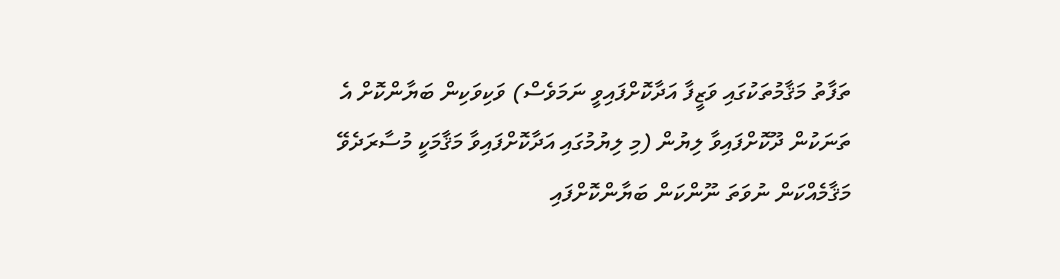ތަފާތު މަޤާމުތަކުގައި ވަޒީފާ އަދާކޮށްފައިވީ ނަމަވެސް) ވަކިވަކިން ބަޔާންކޮށް އެ ތަނަކުން ދޫކޮށްފައިވާ ލިޔުން (މި ލިޔުމުގައި އަދާކޮށްފައިވާ މަޤާމަކީ މުސާރަދެވޭ މަޤާމެއްކަން ނުވަތަ ނޫންކަން ބަޔާންކޮށްފައި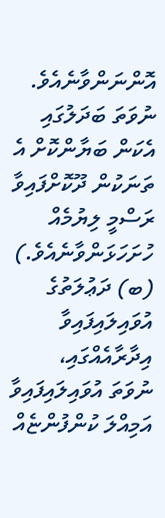އޮންނަންވާނެއެވެ. ނުވަތަ ބަދަލުގައި އެކަން ބަޔާންކޮށް އެ ތަނަކުން ދޫކޮށްފައިވާ ރަސްމީ ލިޔުމެއް ހުށަހަޅަންވާނެއެވެ.) (ބ) ދަޢުލަތުގެ އުވައިލައިފައިވާ އިދާރާއެއްގައި، ނުވަތަ އުވައިލައިފައިވާ އަމިއްލަ ކުންފުންޏެއް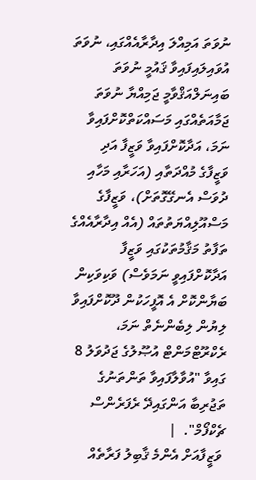ނުވަތަ އަމިއްލަ އިދާރާއެއްގައި، ނުވަތަ އުވައިލައިފައިވާ ޤައުމީ ނުވަތަ ބައިނަލްއަޤްވާމީ ޖަމިއްޔާ ނުވަތަ ޖަމާއަތެއްގައި މަސައްކަތްކޮށްފައިވާ ނަމަ، އަދާކޮށްފައިވާ ވަޒީފާ އަދި ވަޒީފާގެ މުއްދަތާއި (އަހަރާއި މަހާއި ދުވަސް އެނގޭގޮތަށް)، ވަޒީފާގެ މަސްއޫލިއްޔަތުތައް (އެއް އިދާރާއެއްގެ ތަފާތު މަޤާމުތަކުގައި ވަޒީފާ އަދާކޮށްފައިވީ ނަމަވެސް) ވަކިވަކިން ބަޔާންކޮށް އެ އޮފީހަކުން ދޫކޮށްފައިވާ ލިޔުން ލިބެންނެތް ނަމަ، ރެކްރޫޓްމަންޓް އުޞޫލުގެ ޖަދުވަލު 8 ގައިވާ "އުވާލާފައިވާ ތަންތަނުގެ ތަޖުރިބާ އަންގައިދޭ ރެފަރެންސް ޗެކްފޯމް".  |
 ވަޒީފާއަށް އެންމެ ޤާބިލު ފަރާތެއް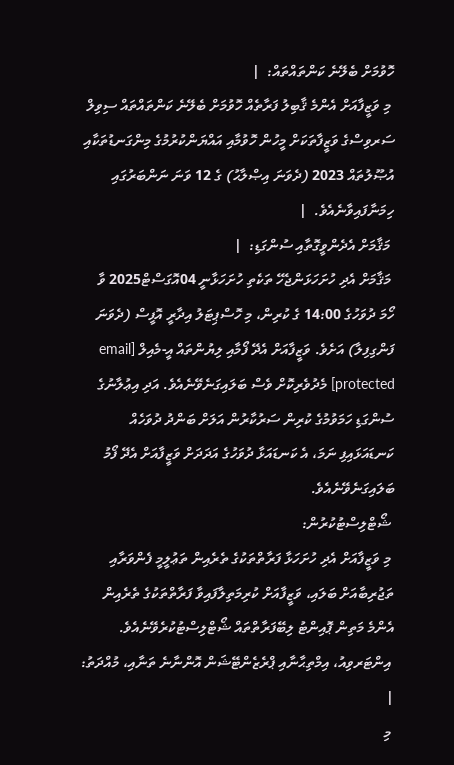ހޮވުމަށް ބެލޭނެ ކަންތައްތައް:  |
 މި ވަޒީފާއަށް އެންމެ ޤާބިލު ފަރާތެއް ހޮވުމަށް ބެލޭނެ ކަންތައްތައް ސިވިލް ސަރވިސްގެ ވަޒީފާތަކަށް މީހުން ހޮވުމާއި އައްޔަންކުރުމުގެ މިންގަނޑުތަކާއި އުޞޫލުތައް 2023 (ދެވަނަ އިޞްލާޙު) ގެ 12 ވަނަ ނަންބަރުގައި ހިމަނާފައިވާނެއެވެ.  |
 މަޤާމަށް އެދެންވީގޮތާއި ސުންގަޑި:  |
 މަޤާމަށް އެދި ހުށަހަޅަންޖެހޭ ތަކެތި ހުށަހަޅާނީ 04އޮގަސްޓް2025 ވާ ހޯމަ ދުވަހުގެ 14:00 ގެ ކުރިން، މި ހޮސްޕިޓަލު އިދާރީ އޮފީސް (ދެވަނަ ފަންގިފިލާ) އަށެވެ. ވަޒީފާއަށް އެދޭ ފޯމާއި ލިޔުންތައް އީ-މެއިލް [email protected] މެދުވެރިކޮށް ވެސް ބަލައިގަނެވޭނެއެވެ. އަދި އިޢުލާނުގެ ސުންގަޑި ހަމަވުމުގެ ކުރިން ސަރުކާރުން އަލަށް ބަންދު ދުވަހެއް ކަނޑައަޅައިފި ނަމަ، އެ ކަނޑައަޅާ ދުވަހުގެ އަދަދަށް ވަޒީފާއަށް އެދޭ ފޯމު ބަލައިގަނެވޭނެއެވެ.
 ޝޯޓްލިސްޓުކުރުން:
 މި ވަޒީފާއަށް އެދި ހުށަހަޅާ ފަރާތްތަކުގެ ތެރެއިން ތަޢުލީމީ ފެންވަރާއި ތަޖުރިބާއަށް ބަލައި، ވަޒީފާއަށް ކުރިމަތިލާފައިވާ ފަރާތްތަކުގެ ތެރެއިން އެންމެ މަތިން ޕޮއިންޓު ލިބޭފަރާތްތައް ޝޯޓްލިސްޓުކުރެވޭނެއެވެ.
 އިންޓަރވިއު، އިމްތިޙާނާއި ޕްރެޒެންޓޭޝަން އޮންނާނެ ތަނާއި، މުއްދަތު:  |
 މި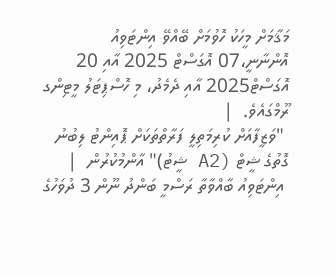މަޤާމަށް މީހަކު ހޮވުމަށް ބޭއްވޭ އިންޓަވިއު އޮންނާނީ،07 އޮގަސްޓް 2025 އާއި 20 އޮގަސްޓް2025 އާއި ދެމެދު، މި ހޮސްޕިޓަލު މީޓިންގ ރޫމްގައެވެ.  |
 "ވަޒީފާއަށް ކުރިމަތިލީ ފަރާތްތަކަށް ޕޮއިންޓު ލިބުނު ގޮތުގެ ޝީޓް (A2 ޝީޓު)" އާންމުކުރުން  |
 އިންޓަވިއު ބާއްވާތާ ރަސްމީ ބަންދު ނޫން 3 ދުވަހުގެ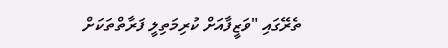ތެރޭގައި "ވަޒީފާއަށް ކުރިމަތިލީ ފަރާތްތަކަށް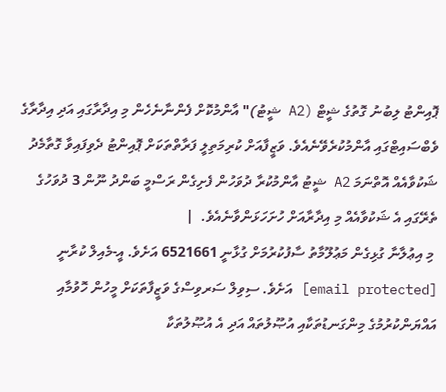ޕޮއިންޓު ލިބުނު ގޮތުގެ ޝީޓް (A2 ޝީޓު)" އާންމުކޮށް ފެންނާނެހެން މި އިދާރާގައި އަދި އިދާރާގެ ވެބްސައިޓްގައި އާންމުކުރެވޭނެއެވެ. ވަޒީފާއަށް ކުރިމަތިލީ ފަރާތްތަކަށް ޕޮއިންޓު ދެވިފައިވާ ގޮތާމެދު ޝަކުވާއެއް އޮތްނަމަ A2 ޝީޓު އާންމުކުރާ ދުވަހުން ފެށިގެން ރަސްމީ ބަންދު ނޫން 3 ދުވަހުގެ ތެރޭގައި އެ ޝަކުވާއެއް މި އިދާރާއަށް ހުށަހަޅަންވާނެއެވެ.  |
 މި އިޢުލާނާ ގުޅިގެން މަޢުލޫމާތު ސާފުކުރުމަށް ގުޅާނީ 6521661 އަށެވެ. އީ-މެއިލް ކުރާނީ [email protected] އަށެވެ. ސިވިލް ސަރވިސްގެ ވަޒީފާތަކަށް މީހުން ހޮވުމާއި އައްޔަންކުރުމުގެ މިންގަނޑުތަކާއި އުޞޫލުތައް އަދި އެ އުޞޫލުތަކާ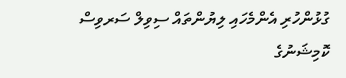ގުޅުންހުރި އެންމެހައި ލިޔުންތައް ސިވިލް ސަރވިސް ކޮމިޝަނުގެ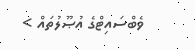ވެބްސައިޓްގެ އުޞޫލުތައް >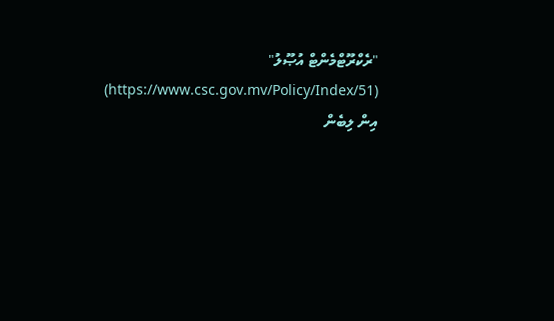"ރެކްރޫޓްމެންޓް އުޞޫލު" (https://www.csc.gov.mv/Policy/Index/51) އިން ލިބެން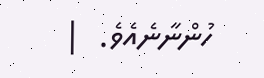ހުންނާނެއެވެ.  |